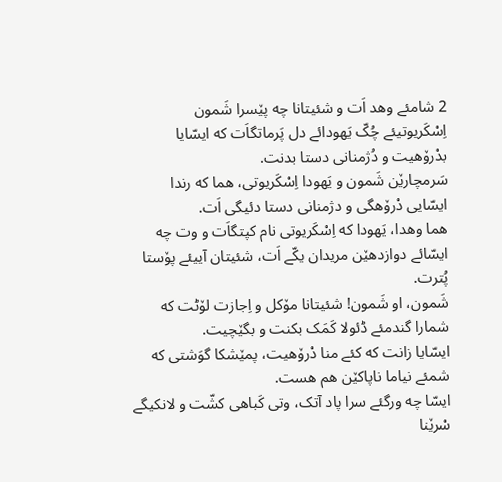2 شامئے وهد اَت و شئیتانا چه پێسرا شَمون اِسْکَریوتیئے چُکّ یَهودائے دل پَرماتگاَت که ایسّایا بدْرۆهیت و دُژمنانی دستا بدنت.
سَرمچارێن شَمون و یَهودا اِسْکَریوتی، هما که رندا ایسّایی دْرۆهگی و دژمنانی دستا دئیگی اَت.
هما وهدا، یَهودا که اِسْکَریوتی نام کپتگاَت و وت چه ایسّائے دوازدهێن مریدان یکّے اَت، شئیتان آییئے پۆستا پُترت.
شَمون، او شَمون! شئیتانا مۆکل و اِجازت لۆٹت که شمارا گندمئے ڈئولا کَمَک بکنت و بگێچیت.
ایسّایا زانت که کئے منا دْرۆهیت، پمێشکا گوَشتی که شمئے نیاما ناپاکێن هم هست.
ایسّا چه ورگئے سرا پاد آتک، وتی کَباهی کشّت و لانکیگے سْرێنا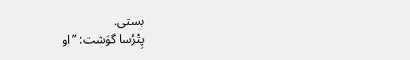بستی.
پِتْرُسا گوَشت: ”او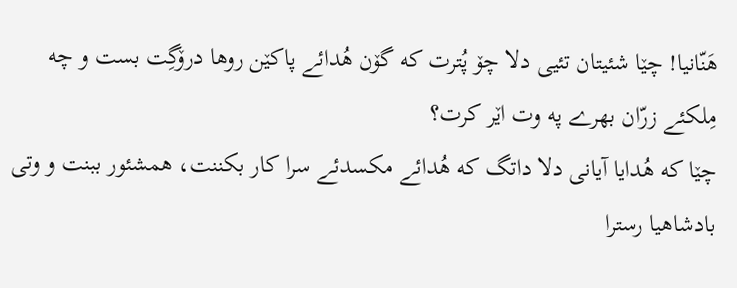هَنّانیا! چێا شئیتان تئیی دلا چۆ پُترت که گۆن هُدائے پاکێن روها درۆگِت بست و چه مِلکئے زرّان بهرے په وت اێر کرت؟
چێا که هُدایا آیانی دلا داتگ که هُدائے مکسدئے سرا کار بکننت، همشئور ببنت و وتی بادشاهیا رسترا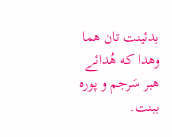بدئینت تان هما وهدا که هُدائے هبر سَرجم و پوره ببنت.